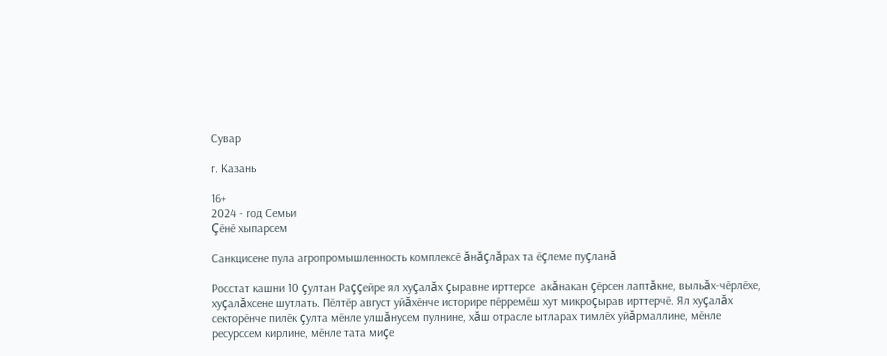Сувар

г. Казань

16+
2024 - год Семьи
Çӗнӗ хыпарсем

Санкцисене пула агропромышленность комплексӗ ăнăçлăрах та ӗçлеме пуçланă

Росстат кашни 10 çултан Раççейре ял хуçалăх çыравне ирттерсе  акăнакан çӗрсен лаптăкне, выльăх-чӗрлӗхе, хуçалăхсене шутлать. Пӗлтӗр август уйăхӗнче историре пӗрремӗш хут микроçырав ирттерчӗ. Ял хуçалăх секторӗнче пилӗк çулта мӗнле улшăнусем пулнине, хăш отрасле ытларах тимлӗх уйăрмаллине, мӗнле ресурссем кирлине, мӗнле тата миçе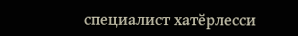специалист хатӗрлесси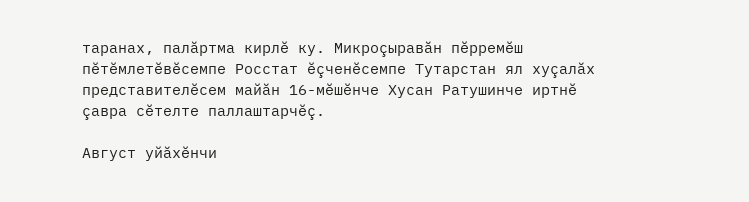таранах, палăртма кирлӗ ку. Микроçыравăн пӗрремӗш пӗтӗмлетӗвӗсемпе Росстат ӗçченӗсемпе Тутарстан ял хуçалăх представителӗсем майăн 16-мӗшӗнче Хусан Ратушинче иртнӗ çавра сӗтелте паллаштарчӗç.

Август уйăхӗнчи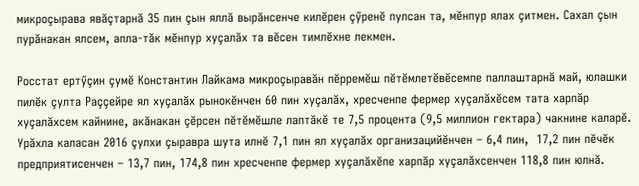микроçырава явăçтарнă 35 пин çын яллă вырăнсенче килӗрен çӳренӗ пулсан та, мӗнпур ялах çитмен. Сахал çын пурăнакан ялсем, апла-тăк мӗнпур хуçалăх та вӗсен тимлӗхне лекмен.

Росстат ертӳçин çумӗ Константин Лайкама микроçыравăн пӗрремӗш пӗтӗмлетӗвӗсемпе паллаштарнă май, юлашки пилӗк çулта Раççейре ял хуçалăх рынокӗнчен 60 пин хуçалăх, хресченпе фермер хуçалăхӗсем тата харпăр хуçалăхсем кайнине, акăнакан çӗрсен пӗтӗмӗшле лаптăкӗ те 7,5 процента (9,5 миллион гектара) чакнине каларӗ. Урăхла каласан 2016 çулхи çыравра шута илнӗ 7,1 пин ял хуçалăх организацийӗнчен – 6,4 пин,  17,2 пин пӗчӗк предприятисенчен – 13,7 пин, 174,8 пин хресченпе фермер хуçалăхӗпе харпăр хуçалăхсенчен 118,8 пин юлнă.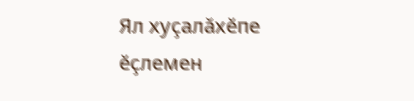Ял хуçалăхӗпе ӗçлемен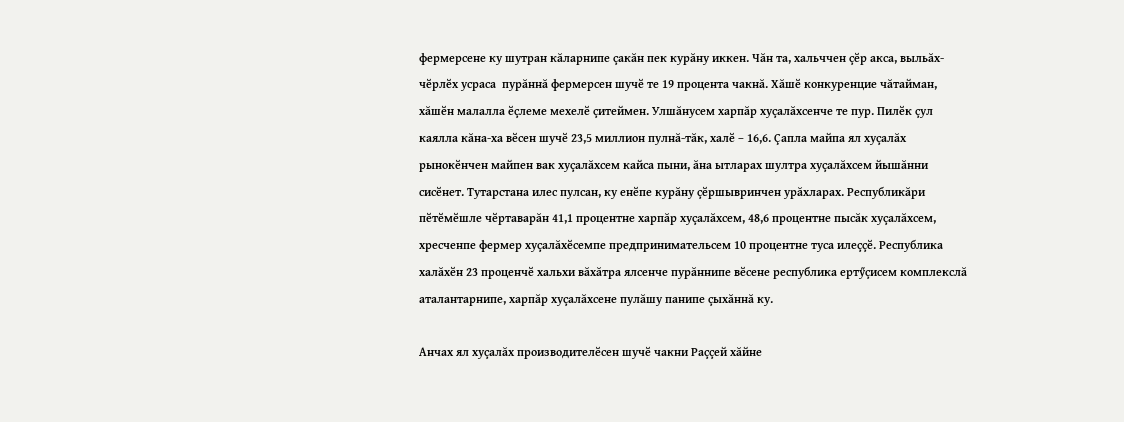фермерсене ку шутран кăларнипе çакăн пек курăну иккен. Чăн та, хальччен çӗр акса, выльăх-чӗрлӗх усраса  пурăннă фермерсен шучӗ те 19 процента чакнă. Хăшӗ конкуренцие чăтайман, хăшӗн малалла ӗçлеме мехелӗ çитеймен. Улшăнусем харпăр хуçалăхсенче те пур. Пилӗк çул каялла кăна-ха вӗсен шучӗ 23,5 миллион пулнă-тăк, халӗ – 16,6. Çапла майпа ял хуçалăх рынокӗнчен майпен вак хуçалăхсем кайса пыни, ăна ытларах шултра хуçалăхсем йышăнни сисӗнет. Тутарстана илес пулсан, ку енӗпе курăну çӗршывринчен урăхларах. Республикăри пӗтӗмӗшле чӗртаварăн 41,1 процентне харпăр хуçалăхсем, 48,6 процентне пысăк хуçалăхсем, хресченпе фермер хуçалăхӗсемпе предпринимательсем 10 процентне туса илеççӗ. Республика халăхӗн 23 проценчӗ хальхи вăхăтра ялсенче пурăннипе вӗсене республика ертӳçисем комплекслă аталантарнипе, харпăр хуçалăхсене пулăшу панипе çыхăннă ку.

Анчах ял хуçалăх производителӗсен шучӗ чакни Раççей хăйне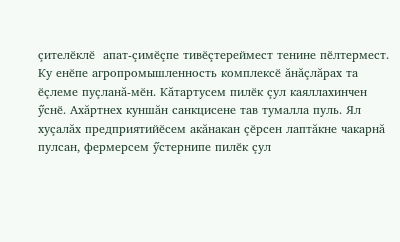çителӗклӗ  апат-çимӗçпе тивӗçтереймест тенине пӗлтермест. Ку енӗпе агропромышленность комплексӗ ăнăçлăрах та ӗçлеме пуçланă-мӗн. Кăтартусем пилӗк çул каяллахинчен ӳснӗ. Ахăртнех куншăн санкцисене тав тумалла пуль. Ял хуçалăх предприятийӗсем акăнакан çӗрсен лаптăкне чакарнă пулсан, фермерсем ӳстернипе пилӗк çул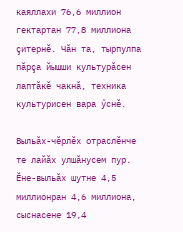каяллахи 76,6 миллион гектартан 77,8 миллиона çитернӗ. Чăн та, тырпулпа пăрçа йышши культурăсен лаптăкӗ чакнă, техника культурисен вара ӳснӗ.

Выльăх-чӗрлӗх отраслӗнче те лайăх улшăнусем пур. Ӗне-выльăх шутне 4,5 миллионран 4,6 миллиона, сыснасене 19,4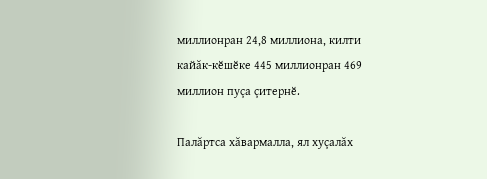миллионран 24,8 миллиона, килти кайăк-кӗшӗке 445 миллионран 469 миллион пуçа çитернӗ.

Палăртса хăвармалла, ял хуçалăх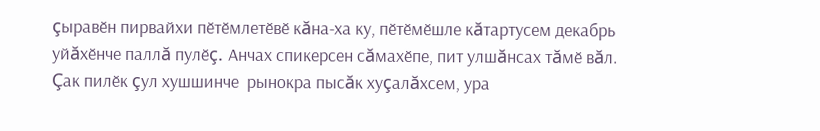çыравӗн пирвайхи пӗтӗмлетӗвӗ кăна-ха ку, пӗтӗмӗшле кăтартусем декабрь уйăхӗнче паллă пулӗç. Анчах спикерсен сăмахӗпе, пит улшăнсах тăмӗ вăл. Çак пилӗк çул хушшинче  рынокра пысăк хуçалăхсем, ура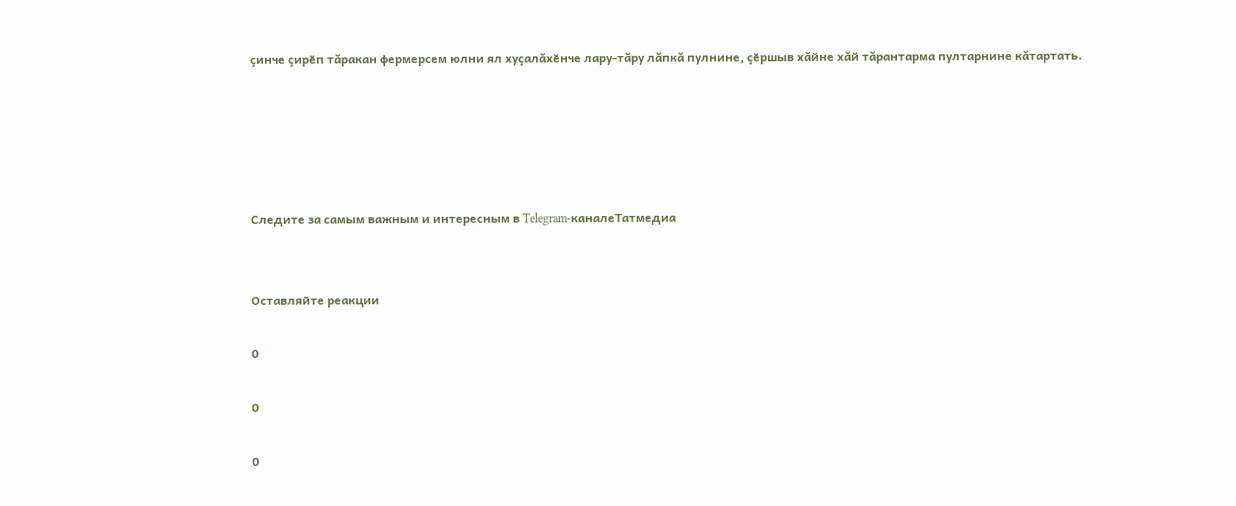çинче çирӗп тăракан фермерсем юлни ял хуçалăхӗнче лару-тăру лăпкă пулнине, çӗршыв хăйне хăй тăрантарма пултарнине кăтартать.





Следите за самым важным и интересным в Telegram-каналеТатмедиа


Оставляйте реакции

0

0

0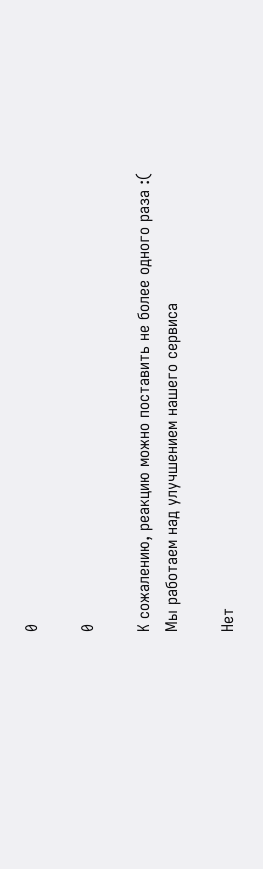0

0

К сожалению, реакцию можно поставить не более одного раза :(
Мы работаем над улучшением нашего сервиса

Нет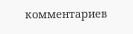комментариев